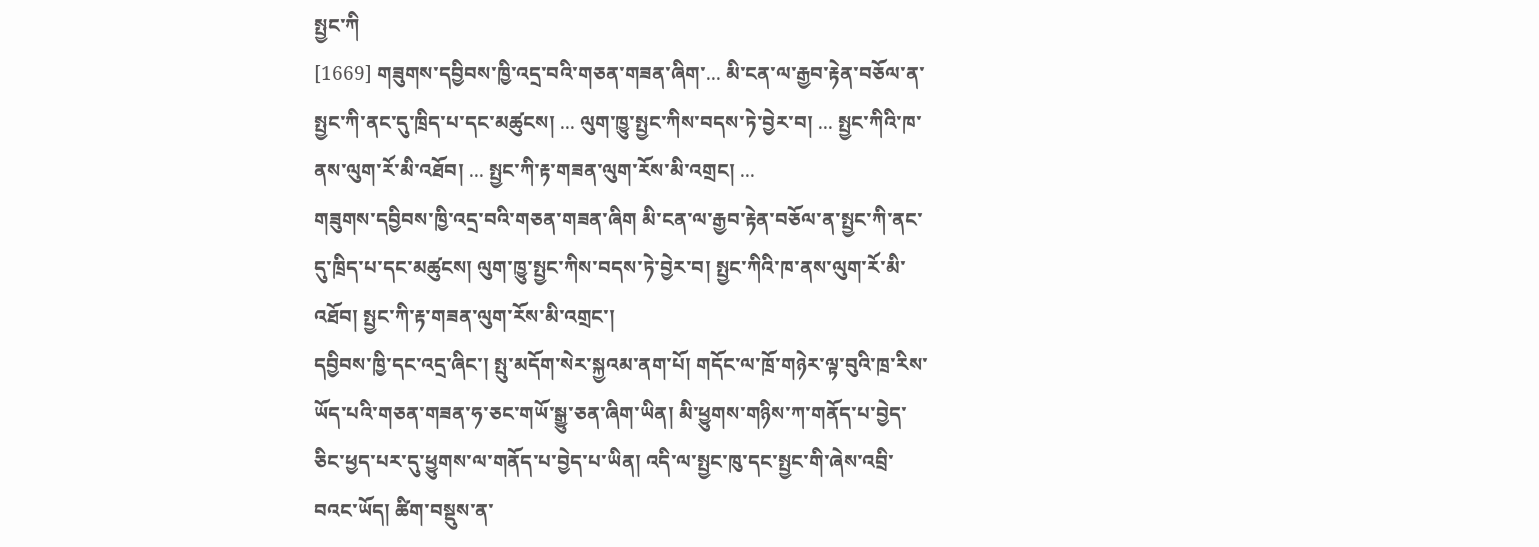སྤྱང་ཀི
[1669] གཟུགས་དབྱིབས་ཁྱི་འདྲ་བའི་གཅན་གཟན་ཞིག་... མི་ངན་ལ་རྒྱབ་རྟེན་བཅོལ་ན་སྤྱང་ཀི་ནང་དུ་ཁྲིད་པ་དང་མཚུངས། ... ལུག་ཁྱུ་སྤྱང་ཀིས་བདས་ཏེ་བྱེར་བ། ... སྤྱང་ཀིའི་ཁ་ནས་ལུག་རོ་མི་འཐོབ། ... སྤྱང་ཀི་རྟ་གཟན་ལུག་རོས་མི་འགྲང། ...
གཟུགས་དབྱིབས་ཁྱི་འདྲ་བའི་གཅན་གཟན་ཞིག མི་ངན་ལ་རྒྱབ་རྟེན་བཅོལ་ན་སྤྱང་ཀི་ནང་དུ་ཁྲིད་པ་དང་མཚུངས། ལུག་ཁྱུ་སྤྱང་ཀིས་བདས་ཏེ་བྱེར་བ། སྤྱང་ཀིའི་ཁ་ནས་ལུག་རོ་མི་འཐོབ། སྤྱང་ཀི་རྟ་གཟན་ལུག་རོས་མི་འགྲང་།
དབྱིབས་ཁྱི་དང་འདྲ་ཞིང་། སྤུ་མདོག་སེར་སྐྱའམ་ནག་པོ། གདོང་ལ་ཁྲོ་གཉེར་ལྟ་བུའི་ཁྲ་རིས་ཡོད་པའི་གཅན་གཟན་ཧ་ཅང་གཡོ་སྒྱུ་ཅན་ཞིག་ཡིན། མི་ཕྱུགས་གཉིས་ཀ་གནོད་པ་བྱེད་ཅིང་ཕྱད་པར་དུ་ཕྱུགས་ལ་གནོད་པ་བྱེད་པ་ཡིན། འདི་ལ་སྤྱང་ཁུ་དང་སྤྱང་གི་ཞེས་འབྲི་བའང་ཡོད། ཚིག་བསྡུས་ན་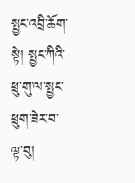སྤྱང་འབྲི་ཆོག་སྟེ། སྤྱང་ཀིའི་ཕྲུ་གུ་ལ་སྤྱང་ཕྲུག་ཟེར་བ་ལྟ་བུ།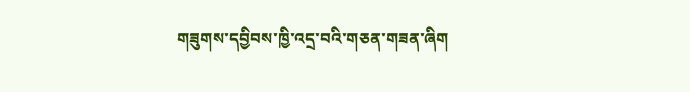གཟུགས་དབྱིབས་ཁྱི་འདྲ་བའི་གཅན་གཟན་ཞིག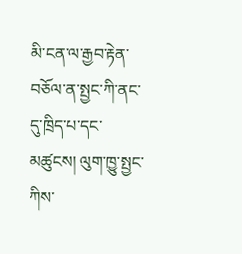མི་ངན་ལ་རྒྱབ་རྟེན་བཅོལ་ན་སྤྱང་ཀི་ནང་དུ་ཁྲིད་པ་དང་མཚུངས། ལུག་ཁྱུ་སྤྱང་ཀིས་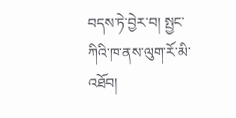བདས་ཏེ་བྱེར་བ། སྤྱང་ཀིའི་ཁ་ནས་ལུག་རོ་མི་འཐོབ།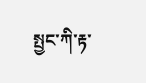སྤྱང་ཀི་རྟ་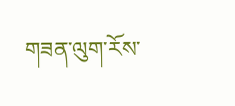གཟན་ལུག་རོས་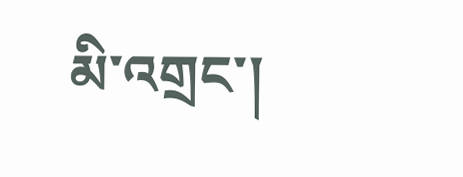མི་འགྲང་།